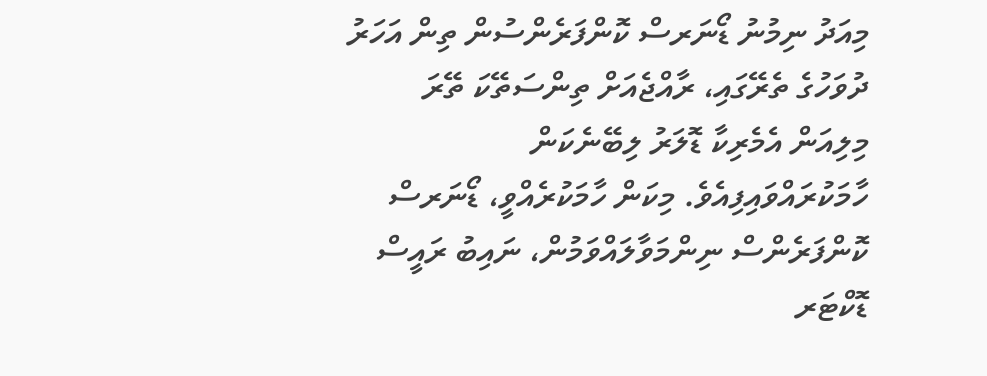މިއަދު ނިމުނު ޑޯނަރސް ކޮންފަރެންސުން ތިން އަހަރު ދުވަހުގެ ތެރޭގައި، ރާއްޖެއަށް ތިންސަތޭކަ ތޭރަ މިލިއަން އެމެރިކާ ޑޮލަރު ލިބޭނެކަން ހާމަކުރައްވައިފިއެވެ. މިކަން ހާމަކުރެއްވީ، ޑޯނަރސް ކޮންފަރެންސް ނިންމަވާލައްވަމުން، ނައިބު ރައީސް ޑޮކްޓަރ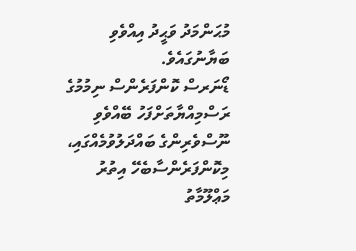މުޙަންމަދު ވަޙީދު އިއްވެވި ބަޔާނުގައެވެ.
ޑޯނަރސް ކޮންފަރެންސް ނިމުމުގެ ރަސްމިއްޔާތަށްފަހު ބޭއްވެވި ނޫސްވެރިންގެ ބައްދަލުވުމެއްގައި، މިކޮންފަރެންސާބެހޭ އިތުރު މަޢްލޫމާތު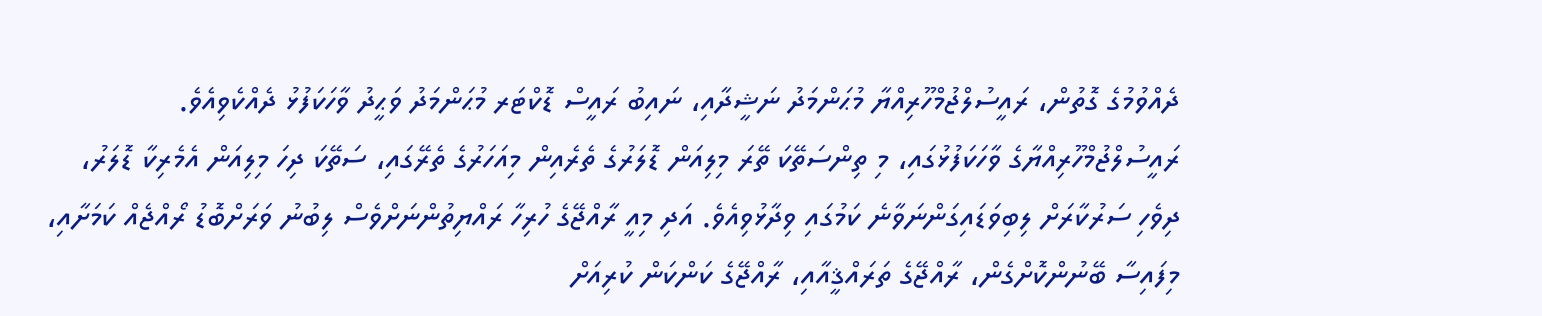ދެއްވުމުގެ ގޮތުން، ރައީސުލްޖުމްހޫރިއްޔާ މުޙަންމަދު ނަޝީދާއި، ނައިބު ރައީސް ޑޮކްޓަރ މުޙަންމަދު ވަޙީދު ވާހަކަފުޅު ދެއްކެވިއެވެ. ރައީސުލްޖުމްހޫރިއްޔާގެ ވާހަކަފުޅުގައި، މި ތިންސަތޭކަ ތޭރަ މިލިއަން ޑޮލަރުގެ ތެރެއިން މިއަހަރުގެ ތެރޭގައި، ސަތޭކަ ދިހަ މިލިއަން އެމެރިކާ ޑޮލަރު، ދިވެހި ސަރުކާރަށް ލިބިވަޑައިގަންނަވާނެ ކަމުގައި ވިދާޅުވިއެވެ. އަދި މިއީ ރާއްޖޭގެ ހުރިހާ ރައްޔިތުންނަށްވެސް ލިބުނު ވަރަށްބޮޑު ރޯއްޖެއް ކަމަށާއި، މިފައިސާ ބޭނުންކޮށްގެން، ރާއްޖޭގެ ތަރައްޤީއާއި، ރާއްޖޭގެ ކަންކަން ކުރިއަށް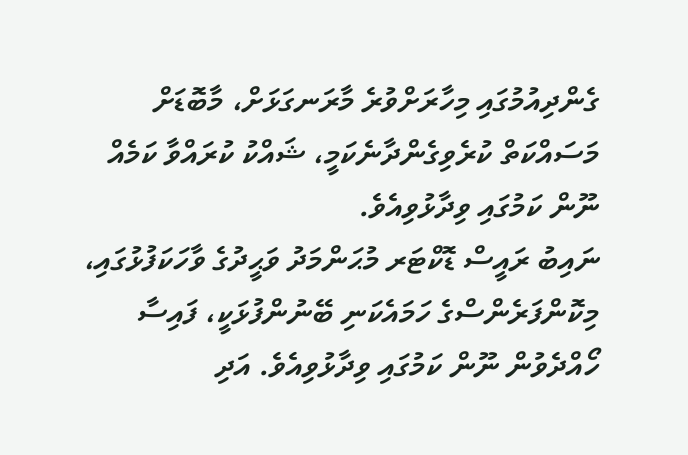ގެންދިއުމުގައި މިހާރަށްވުރެ މާރަނގަޅަށް، މާބޮޑަށް މަސައްކަތް ކުރެވިގެންދާނެކަމީ، ޝައްކު ކުރައްވާ ކަމެއް ނޫން ކަމުގައި ވިދާޅުވިއެވެ.
ނައިބު ރައީސް ޑޮކްޓަރ މުޙަންމަދު ވަޙީދުގެ ވާހަކަފުޅުގައި، މިކޮންފަރެންސްގެ ހަމައެކަނި ބޭނުންފުޅަކީ، ފައިސާ ހޯއްދެވުން ނޫން ކަމުގައި ވިދާޅުވިއެވެ. އަދި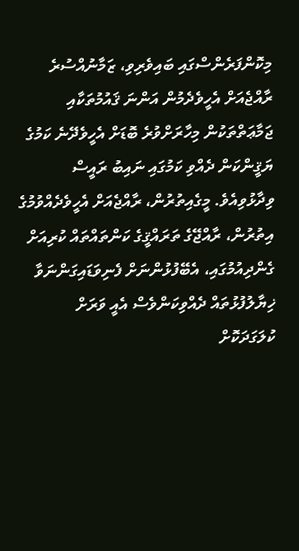މިކޮންފަރެންސްގައި ބައިވެރިވި، ޒަމާނުއްސުރެ ރާއްޖެއަށް އެހީވެދެމުން އަންނަ ޤައުމުތަކާއި ޖަމާޢަތްތަކުން މިހާރަށްވުރެ ބޮޑަށް އެހީވެދޭނެ ކަމުގެ ޔަޤީންކަން ދެއްވި ކަމުގައި ނައިބު ރައީސް ވިދާޅުވިއެވެ. މީގެއިތުރުން، ރާއްޖެއަށް އެހީވެދެއްވުމުގެ އިތުރުން، ރާއްޖޭގެ ތަރައްޤީގެ ކަންތައްތައް ކުރިއަށް ގެންދިއުމުގައި، އެބޭފުޅުންނަށް ފެނިވަޑައިގަންނަވާ ޚިޔާލުފުޅުތައް ދެއްވިކަންވެސް އެއީ ވަރަށް ކުލަގަދަކޮށް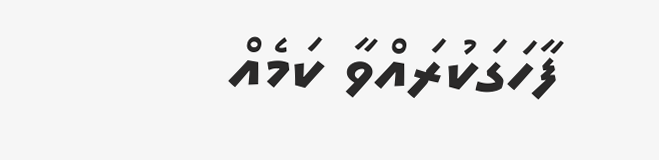ފާހަގަކުރައްވާ ކަމެއް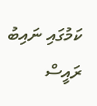ކަމުގައި ނައިބު ރައީސް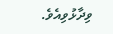ވިދާޅުވިއެވެ.